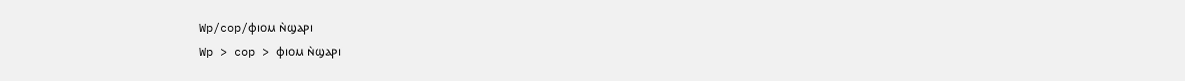Wp/cop/ⲫⲓⲟⲙ ⲛ̀ϣⲁⲣⲓ
Wp > cop > ⲫⲓⲟⲙ ⲛ̀ϣⲁⲣⲓ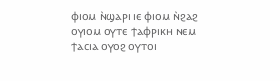ⲫⲓⲟⲙ ⲛ̀ϣⲁⲣⲓ ⲓⲉ ⲫⲓⲟⲙ ⲛ̀ϩⲁϩ ⲟⲩⲓⲟⲙ ⲟⲩⲧⲉ ϯⲁⲫⲣⲓⲕⲏ ⲛⲉⲙ ϯⲁⲥⲓⲁ ⲟⲩⲟϩ ⲟⲩⲧⲟⲓ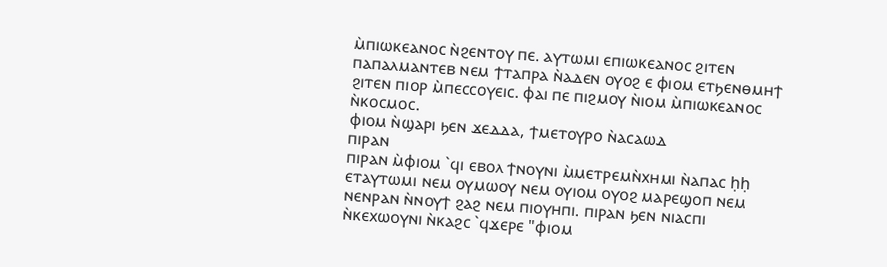ⲙ̀ⲡⲓⲱⲕⲉⲁⲛⲟⲥ ⲛ̀ϩⲉⲛⲧⲟⲩ ⲡⲉ. ⲁⲩⲧⲱⲙⲓ ⲉⲡⲓⲱⲕⲉⲁⲛⲟⲥ ϩⲓⲧⲉⲛ ⲡⲁⲡⲁⲗⲙⲁⲛⲧⲉⲃ ⲛⲉⲙ ϯⲧⲁⲡⲣⲁ ⲛ̀ⲁⲇⲉⲛ ⲟⲩⲟϩ ⲉ ⲫⲓⲟⲙ ⲉⲧϧⲉⲛⲑⲙⲏϯ ϩⲓⲧⲉⲛ ⲡⲓⲟⲣ ⲙ̀ⲡⲉⲥⲥⲟⲩⲉⲓⲥ. ⲫⲁⲓ ⲡⲉ ⲡⲓϩⲙⲟⲩ ⲛ̀ⲓⲟⲙ ⲙ̀ⲡⲓⲱⲕⲉⲁⲛⲟⲥ ⲛ̀ⲕⲟⲥⲙⲟⲥ.
ⲫⲓⲟⲙ ⲛ̀ϣⲁⲣⲓ ϧⲉⲛ ϫⲉⲇⲇⲁ, ϯⲙⲉⲧⲟⲩⲣⲟ ⲛ̀ⲁⲥⲁⲱⲇ
ⲡⲓⲣⲁⲛ
ⲡⲓⲣⲁⲛ ⲙ̀ⲫⲓⲟⲙ `ϥⲓ ⲉⲃⲟⲗ ϯⲛⲟⲩⲛⲓ ⲙ̀ⲙⲉⲧⲣⲉⲙⲛ̀ⲭⲏⲙⲓ ⲛ̀ⲁⲡⲁⲥ ḥḥ ⲉⲧⲁⲩⲧⲱⲙⲓ ⲛⲉⲙ ⲟⲩⲙⲱⲟⲩ ⲛⲉⲙ ⲟⲩⲓⲟⲙ ⲟⲩⲟϩ ⲙⲁⲣⲉϣⲟⲡ ⲛⲉⲙ ⲛⲉⲛⲣⲁⲛ ⲛ̀ⲛⲟⲩϯ ϩⲁϩ ⲛⲉⲙ ⲡⲓⲟⲩⲏⲡⲓ. ⲡⲓⲣⲁⲛ ϧⲉⲛ ⲛⲓⲁⲥⲡⲓ ⲛ̀ⲕⲉⲭⲱⲟⲩⲛⲓ ⲛ̀ⲕⲁϩⲥ `ϥϫⲉⲣⲉ "ⲫⲓⲟⲙ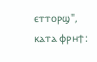ⲉⲧⲧⲟⲣϣ", ⲕⲁⲧⲁ ⲫⲣⲏϯ: